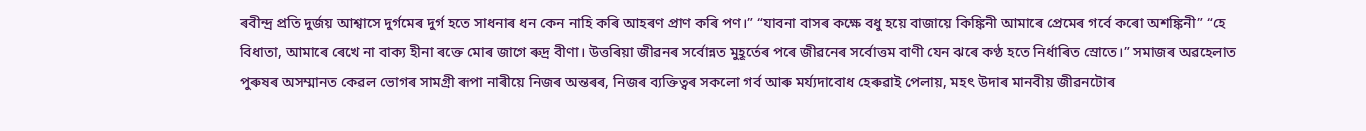ৰবীন্দ্ৰ প্ৰতি দুৰ্জয় আশ্বাসে দুৰ্গমেৰ দুৰ্গ হতে সাধনাৰ ধন কেন নাহি কৰি আহৰণ প্ৰাণ কৰি পণ।” “যাবনা বাসৰ কক্ষে বধু হয়ে বাজায়ে কিঙ্কিনী আমাৰে প্ৰেমেৰ গৰ্বে কৰো অশঙ্কিনী” “হে বিধাতা, আমাৰে ৰেখে না বাক্য হীনা ৰক্তে মোৰ জাগে ৰুদ্ৰ বীণা। উত্তৰিয়া জীৱনৰ সৰ্বোন্নত মুহূৰ্তেৰ পৰে জীৱনেৰ সৰ্বোত্তম বাণী যেন ঝৰে কণ্ঠ হতে নিৰ্ধাৰিত স্ৰোতে।” সমাজৰ অৱহেলাত পুৰুষৰ অসম্মানত কেৱল ভোগৰ সামগ্ৰী ৰূপা নাৰীয়ে নিজৰ অন্তৰৰ, নিজৰ ব্যক্তিত্বৰ সকলো গৰ্ব আৰু মৰ্য্যদাবোধ হেৰুৱাই পেলায়, মহৎ উদাৰ মানবীয় জীৱনটোৰ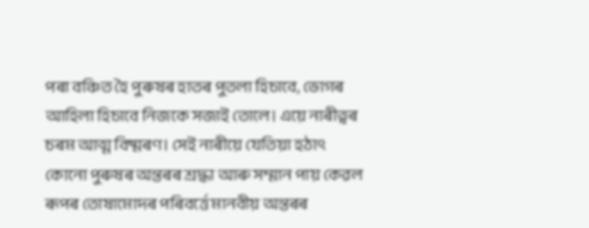পৰা বঞ্চিত হৈ পুৰুষৰ হাতৰ পুতলা হিচাবে, ভোগৰ আহিলা হিচাবে নিজকে সজাই তোলে। এয়ে নাৰীত্বৰ চৰম আত্ম বিষ্মৰণ। সেই নাৰীয়ে যেতিয়া হঠাৎ কোনো পুৰুষৰ অন্তৰৰ শ্ৰদ্ধা আৰু সম্মান পায় কেৱল ৰূপৰ তোষামোদৰ পৰিবৰ্ত্তে মানবীয় অন্তৰৰ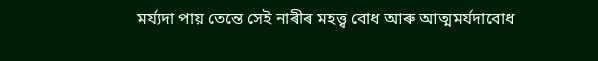মৰ্য্যদা পায় তেন্তে সেই নাৰীৰ মহত্ত্ব বোধ আৰু আত্মমৰ্যদাবোধ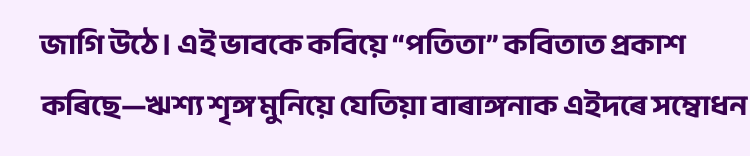জাগি উঠে। এই ভাবকে কবিয়ে “পতিতা” কবিতাত প্ৰকাশ কৰিছে—ঋশ্য শৃঙ্গ মুনিয়ে যেতিয়া বাৰাঙ্গনাক এইদৰে সম্বোধন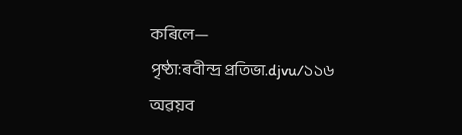কৰিলে—
পৃষ্ঠা:ৰবীন্দ্ৰ প্ৰতিভা.djvu/১১৬
অৱয়ব